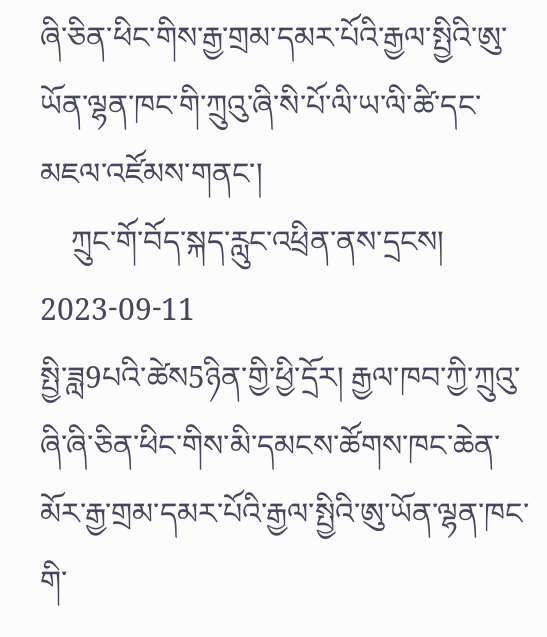ཞི་ཅིན་ཕིང་གིས་རྒྱ་གྲམ་དམར་པོའི་རྒྱལ་སྤྱིའི་ཨུ་ཡོན་ལྷན་ཁང་གི་ཀྲུའུ་ཞི་སི་པོ་ལི་ཡ་ལི་ཚི་དང་མཇལ་འཛོམས་གནང་།
    ཀྲུང་གོ་བོད་སྐད་རླུང་འཕྲིན་ནས་དྲངས།    2023-09-11
སྤྱི་ཟླ9པའི་ཚེས5ཉིན་གྱི་ཕྱི་དྲོར། རྒྱལ་ཁབ་ཀྱི་ཀྲུའུ་ཞི་ཞི་ཅིན་ཕིང་གིས་མི་དམངས་ཚོགས་ཁང་ཆེན་མོར་རྒྱ་གྲམ་དམར་པོའི་རྒྱལ་སྤྱིའི་ཨུ་ཡོན་ལྷན་ཁང་གི་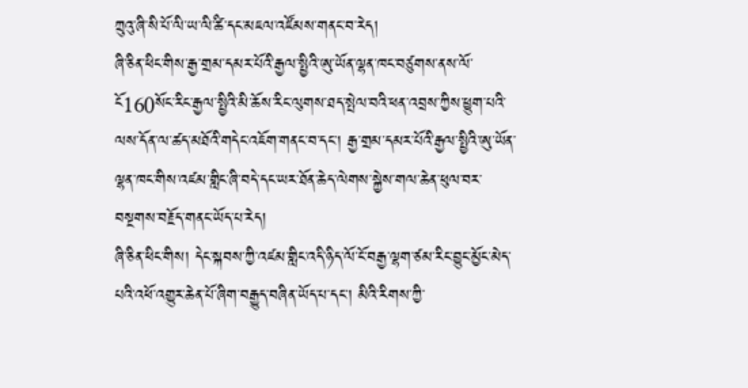ཀྲུའུ་ཞི་སི་པོ་ལི་ཡ་ལི་ཚི་དང་མཇལ་འཛོམས་གནང་བ་རེད།
ཞི་ཅིན་ཕིང་གིས་རྒྱ་གྲམ་དམར་པོའི་རྒྱལ་སྤྱིའི་ཨུ་ཡོན་ལྷན་ཁང་བཙུགས་ནས་ལོ་ངོ160སོང་རིང་རྒྱལ་སྤྱིའི་མི་ཆོས་རིང་ལུགས་ཐད་སྤེལ་བའི་ཕན་འབྲས་ཀྱིས་ཕྱུག་པའི་ལས་དོན་ལ་ཚད་མཐོའི་གདེང་འཇོག་གནང་བ་དང་། རྒྱ་གྲམ་དམར་པོའི་རྒྱལ་སྤྱིའི་ཨུ་ཡོན་ལྷན་ཁང་གིས་འཛམ་གླིང་ཞི་བདེ་དང་ཡར་ཐོན་ཆེད་ལེགས་སྐྱེས་གལ་ཆེན་ཕུལ་བར་བསྔགས་བརྗོད་གནང་ཡོད་པ་རེད།
ཞི་ཅིན་ཕིང་གིས། དེང་སྐབས་ཀྱི་འཛམ་གླིང་འདི་ཉིད་ལོ་ངོ་བརྒྱ་ལྷག་ཙམ་རིང་བྱུང་མྱོང་མེད་པའི་འཕོ་འགྱུར་ཆེན་པོ་ཞིག་བརྒྱུད་བཞིན་ཡོད་པ་དང་། མིའི་རིགས་ཀྱི་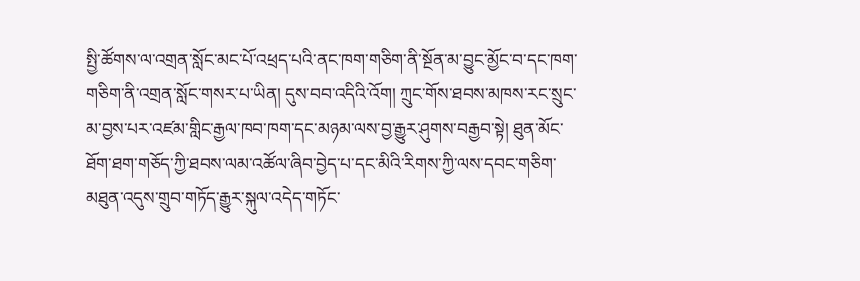སྤྱི་ཚོགས་ལ་འགྲན་སློང་མང་པོ་འཕྲད་པའི་ནང་ཁག་གཅིག་ནི་སྔོན་མ་བྱུང་མྱོང་བ་དང་ཁག་གཅིག་ནི་འགྲན་སློང་གསར་པ་ཡིན། དུས་བབ་འདིའི་འོག། ཀྲུང་གོས་ཐབས་མཁས་རང་སྲུང་མ་བྱས་པར་འཛམ་གླིང་རྒྱལ་ཁབ་ཁག་དང་མཉམ་ལས་བྱ་རྒྱུར་ཤུགས་བརྒྱབ་སྟེ། ཐུན་མོང་ཐོག་ཐག་གཅོད་ཀྱི་ཐབས་ལམ་འཚོལ་ཞིབ་བྱེད་པ་དང་མིའི་རིགས་ཀྱི་ལས་དབང་གཅིག་མཐུན་འདུས་གྲུབ་གཏོད་རྒྱུར་སྐུལ་འདེད་གཏོང་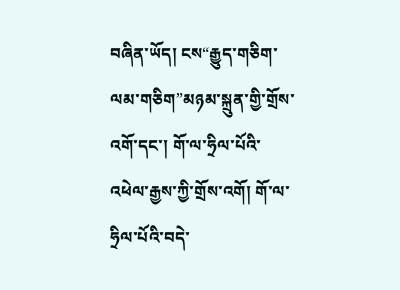བཞིན་ཡོད། ངས“རྒྱུད་གཅིག་ལམ་གཅིག”མཉམ་སྐྲུན་གྱི་གྲོས་འགོ་དང་། གོ་ལ་ཧྲིལ་པོའི་འཕེལ་རྒྱས་ཀྱི་གྲོས་འགོ། གོ་ལ་ཧྲིལ་པོའི་བདེ་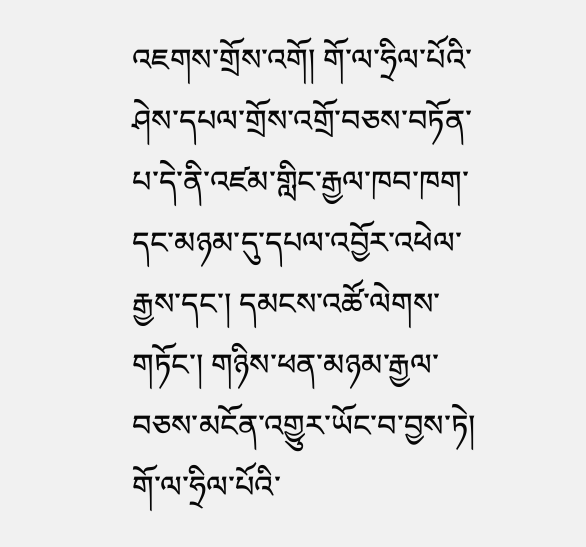འཇགས་གྲོས་འགོ། གོ་ལ་ཧྲིལ་པོའི་ཤེས་དཔལ་གྲོས་འགྲོ་བཅས་བཏོན་པ་དེ་ནི་འཛམ་གླིང་རྒྱལ་ཁབ་ཁག་དང་མཉམ་དུ་དཔལ་འབྱོར་འཕེལ་རྒྱས་དང་། དམངས་འཚོ་ལེགས་གཏོང་། གཉིས་ཕན་མཉམ་རྒྱལ་བཅས་མངོན་འགྱུར་ཡོང་བ་བྱས་ཏེ། གོ་ལ་ཧྲིལ་པོའི་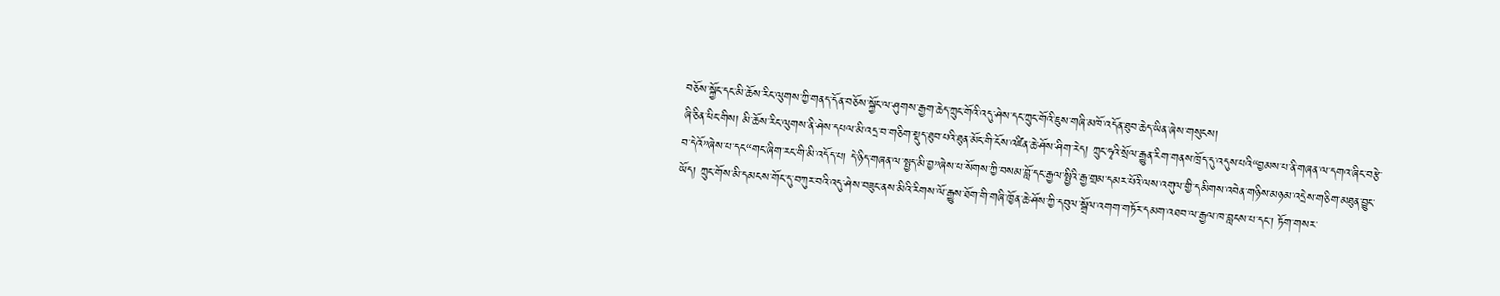བཅོས་སྐྱོང་དང་མི་ཆོས་རིང་ལུགས་ཀྱི་གནད་དོན་བཅོས་སྐྱོང་ལ་ཤུགས་རྒྱག་ཆེད་ཀྲུང་གོའི་འདུ་ཤེས་དང་ཀྲུང་གོའི་ཇུས་གཞི་མཁོ་འདོན་ཐུབ་ཆེད་ཡིན་ཞེས་གསུངས།
ཞི་ཅིན་ཕིང་གིས། མི་ཆོས་རིང་ལུགས་ནི་ཤེས་དཔལ་མི་འདྲ་བ་གཅིག་སྡུད་ཐུབ་པའི་ཐུན་མོང་གི་ངོས་འཛིན་ཆེ་ཤོས་ཤིག་རེད། ཀྲུང་ཧྭའི་སྲོལ་རྒྱུན་རིག་གནས་ཁྲོད་དུ་འདུས་པའི“བྱམས་པ་ནི་གཞན་ལ་དགའ་ཞིང་བརྩེ་བ་དེའོ”ཞེས་པ་དང“གང་ཞིག་རང་གི་མི་འདོད་པ། དེ་ཉིད་གཞན་ལ་སྤྱད་མི་བྱ”ཞེས་པ་སོགས་ཀྱི་བསམ་བློ་དང་རྒྱལ་སྤྱིའི་རྒྱ་གྲམ་དམར་པོའི་ལས་འགུལ་གྱི་དམིགས་འབེན་གཉིས་མཉམ་འདྲེས་གཅིག་མཐུན་བྱུང་ཡོད། ཀྲུང་གོས་མི་དམངས་གོང་དུ་བཀུར་བའི་འདུ་ཤེས་བཟུང་ནས་མིའི་རིགས་ལོ་རྒྱུས་ཐོག་གི་གཞི་ཁྱོན་ཆེ་ཤོས་ཀྱི་དབུལ་སྒྲོལ་འགག་གཏོར་དམག་འཐབ་ལ་རྒྱལ་ཁ་བླངས་པ་དང་། ཏོག་གསར་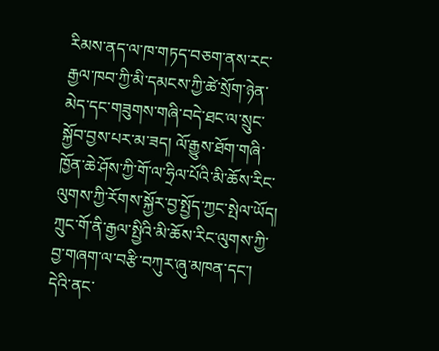རིམས་ནད་ལ་ཁ་གཏད་བཅག་ནས་རང་རྒྱལ་ཁབ་ཀྱི་མི་དམངས་ཀྱི་ཚེ་སྲོག་ཉེན་མེད་དང་གཟུགས་གཞི་བདེ་ཐང་ལ་སྲུང་སྐྱོབ་བྱས་པར་མ་ཟད། ལོ་རྒྱུས་ཐོག་གཞི་ཁྱོན་ཆེ་ཤོས་ཀྱི་གོ་ལ་ཧྲིལ་པོའི་མི་ཆོས་རིང་ལུགས་ཀྱི་རོགས་སྐྱོར་བྱ་སྤྱོད་ཀྱང་སྤེལ་ཡོད། ཀྲུང་གོ་ནི་རྒྱལ་སྤྱིའི་མི་ཆོས་རིང་ལུགས་ཀྱི་བྱ་གཞག་ལ་བརྩི་བཀུར་ཞུ་མཁན་དང་། དེའི་ནང་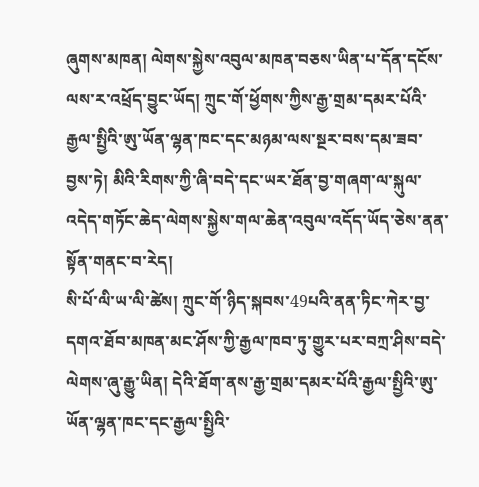ཞུགས་མཁན། ལེགས་སྐྱེས་འབུལ་མཁན་བཅས་ཡིན་པ་དོན་དངོས་ལས་ར་འཕྲོད་བྱུང་ཡོད། ཀྲུང་གོ་ཕྱོགས་ཀྱིས་རྒྱ་གྲམ་དམར་པོའི་རྒྱལ་སྤྱིའི་ཨུ་ཡོན་ལྷན་ཁང་དང་མཉམ་ལས་སྔར་བས་དམ་ཟབ་བྱས་ཏེ། མིའི་རིགས་ཀྱི་ཞི་བདེ་དང་ཡར་ཐོན་བྱ་གཞག་ལ་སྐུལ་འདེད་གཏོང་ཆེད་ལེགས་སྐྱེས་གལ་ཆེན་འབུལ་འདོད་ཡོད་ཅེས་ནན་སྟོན་གནང་བ་རེད།
སི་པོ་ལི་ཡ་ལི་ཚེས། ཀྲུང་གོ་ཉིད་སྐབས་49པའི་ནན་ཏིང་ཀེར་བྱ་དགའ་ཐོབ་མཁན་མང་ཤོས་ཀྱི་རྒྱལ་ཁབ་ཏུ་གྱུར་པར་བཀྲ་ཤིས་བདེ་ལེགས་ཞུ་རྒྱུ་ཡིན། དེའི་ཐོག་ནས་རྒྱ་གྲམ་དམར་པོའི་རྒྱལ་སྤྱིའི་ཨུ་ཡོན་ལྷན་ཁང་དང་རྒྱལ་སྤྱིའི་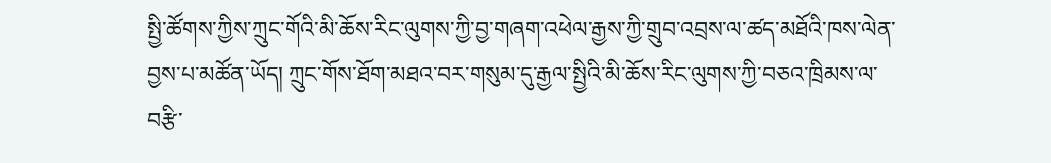སྤྱི་ཚོགས་ཀྱིས་ཀྲུང་གོའི་མི་ཆོས་རིང་ལུགས་ཀྱི་བྱ་གཞག་འཕེལ་རྒྱས་ཀྱི་གྲུབ་འབྲས་ལ་ཚད་མཐོའི་ཁས་ལེན་བྱས་པ་མཚོན་ཡོད། ཀྲུང་གོས་ཐོག་མཐའ་བར་གསུམ་དུ་རྒྱལ་སྤྱིའི་མི་ཆོས་རིང་ལུགས་ཀྱི་བཅའ་ཁྲིམས་ལ་བརྩི་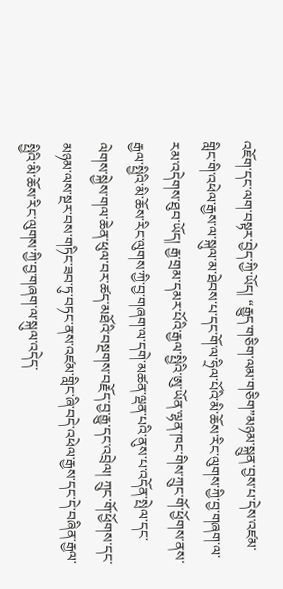འཇོག་དང་ལག་བསྟར་བྱེད་ཀྱི་ཡོད། “རྒྱུད་གཅིག་ལམ་གཅིག”མཉམ་སྐྲུན་བྱས་པ་དེས་འཛམ་གླིང་གི་འཕེལ་རྒྱས་ལ་སྐུལ་མ་ཐེབས་པ་དང་གོ་ལ་ཧྲིལ་པོའི་མི་ཆོས་རིང་ལུགས་ཀྱི་བྱ་གཞག་ལ་རམ་འདེགས་ཐུབ་ཡོད། རྒྱ་གྲམ་དམར་པོའི་རྒྱལ་སྤྱིའི་ཨུ་ཡོན་ལྷན་ཁང་གིས་ཀྲུང་གོ་ཕྱོགས་ནས་རྒྱལ་སྤྱིའི་མི་ཆོས་རིང་ལུགས་ཀྱི་བྱ་གཞག་ལ་དགེ་མཚན་ལྡན་པའི་ནུས་པ་འདོན་སྤེལ་དང་ལེགས་སྐྱེས་གལ་ཆེན་ཕུལ་བར་ཚད་མཐོའི་བསྔགས་བརྗོད་བྱ་རྒྱུ་དང་འབྲེལ། ཀྲུང་གོ་ཕྱོགས་དང་མཉམ་ལས་སྔར་བས་གཏིང་ཟབ་ཏུ་བཏང་ནས་འཛམ་གླིང་ཞི་བདེ་འཕེལ་རྒྱས་དང་དེ་བཞིན་རྒྱལ་སྤྱིའི་མི་ཆོས་རིང་ལུགས་ཀྱི་བྱ་གཞག་ལ་སྐུལ་འདེད་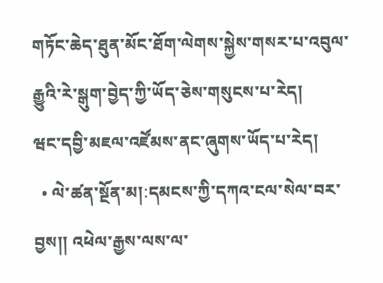གཏོང་ཆེད་ཐུན་མོང་ཐོག་ལེགས་སྐྱེས་གསར་པ་འབུལ་རྒྱུའི་རེ་སྒུག་བྱེད་ཀྱི་ཡོད་ཅེས་གསུངས་པ་རེད།
ཝང་དབྱི་མཇལ་འཛོམས་ནང་ཞུགས་ཡོད་པ་རེད།
  • ལེ་ཚན་སྔོན་མ།:དམངས་ཀྱི་དཀའ་ངལ་སེལ་བར་བྱས།། འཕེལ་རྒྱས་ལས་ལ་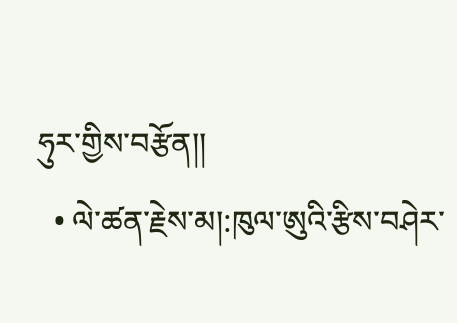ཧུར་གྱིས་བརྩོན།།
  • ལེ་ཚན་རྗེས་མ།:ཁུལ་ཨུའི་རྩིས་བཤེར་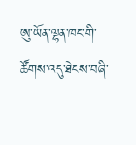ཨུ་ཡོན་ལྷན་ཁང་གི་ཚོགས་འདུ་ཐེངས་བཞི་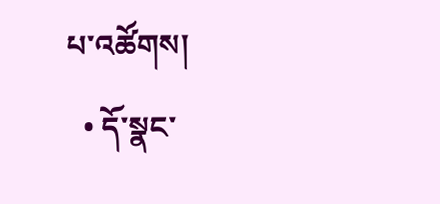པ་འཚོགས།
  • དོ་སྣང་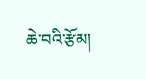ཆེ་བའི་རྩོམ།